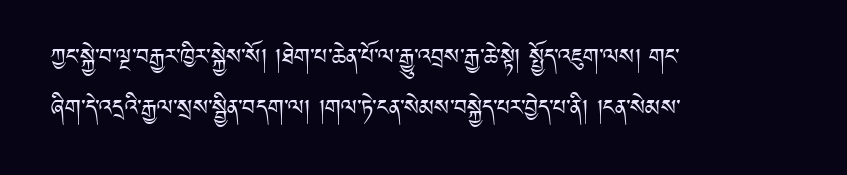ཀྱང་སྐྱེ་བ་ལྔ་བརྒྱར་ཁྱིར་སྐྱེས་སོ། །ཐེག་པ་ཆེན་པོ་ལ་རྒྱུ་འབྲས་རྒྱ་ཆེ་སྟེ། སྤྱོད་འཇུག་ལས། གང་ཞིག་དེ་འདྲའི་རྒྱལ་སྲས་སྦྱིན་བདག་ལ། །གལ་ཏེ་ངན་སེམས་བསྐྱེད་པར་བྱེད་པ་ནི། །ངན་སེམས་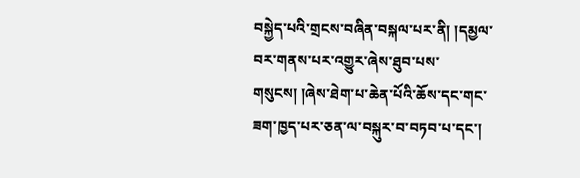བསྐྱེད་པའི་གྲངས་བཞིན་བསྐལ་པར་ནི། །དམྱལ་བར་གནས་པར་འགྱུར་ཞེས་ཐུབ་པས་གསུངས། །ཞེས་ཐེག་པ་ཆེན་པོའི་ཆོས་དང་གང་ཟག་ཁྱད་པར་ཅན་ལ་བསྐུར་བ་བཏབ་པ་དང་།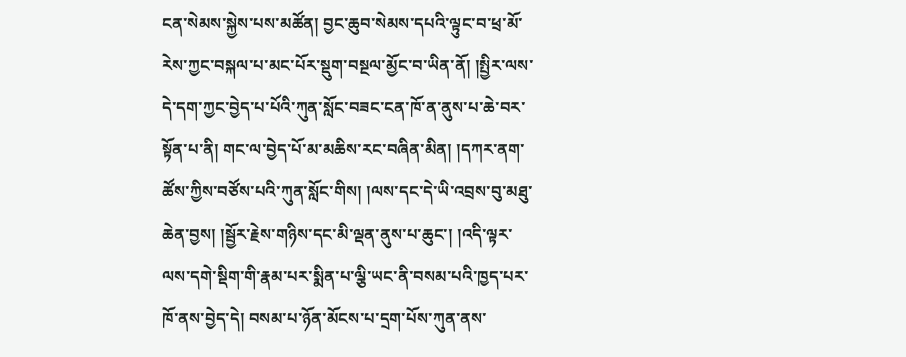ངན་སེམས་སྐྱེས་པས་མཚོན། བྱང་ཆུབ་སེམས་དཔའི་ལྟུང་བ་ཕྲ་མོ་རེས་ཀྱང་བསྐལ་པ་མང་པོར་སྡུག་བསྔལ་མྱོང་བ་ཡིན་ནོ། །སྤྱིར་ལས་དེ་དག་ཀྱང་བྱེད་པ་པོའི་ཀུན་སློང་བཟང་ངན་ཁོ་ན་ནུས་པ་ཆེ་བར་སྟོན་པ་ནི། གང་ལ་བྱེད་པོ་མ་མཆིས་རང་བཞིན་མིན། །དཀར་ནག་ཚོས་ཀྱིས་བཙོས་པའི་ཀུན་སློང་གིས། །ལས་དང་དེ་ཡི་འབྲས་བུ་མཐུ་ཆེན་བྱས། །སྦྱོར་རྗེས་གཉིས་དང་མི་ལྡན་ནུས་པ་ཆུང་། །འདི་ལྟར་ལས་དགེ་སྡིག་གི་རྣམ་པར་སྨིན་པ་ལྕི་ཡང་ནི་བསམ་པའི་ཁྱད་པར་ཁོ་ནས་བྱེད་དེ། བསམ་པ་ཉོན་མོངས་པ་དྲག་པོས་ཀུན་ནས་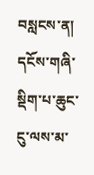བསླངས་ན། དངོས་གཞི་སྡིག་པ་ཆུང་ངུ་ལས་མ་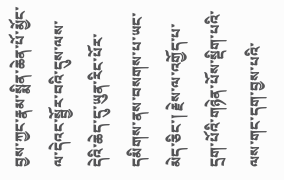བྱས་ཀྱང་རྣམ་སྨིན་ཆེན་པོ་མྱོང་ལ་དེའང་སྦྱོར་བའི་དུས་ལས་དེའི་ཆེད་དུ་ཡུན་རིང་པོར་དམིགས་ནས་བསགས་པ་ཡང་མེད་ཅིང་། རྗེས་ལ་འགྱོད་པ་དྲག་པོའི་གཉེན་པོས་སྡིག་པའི་ལས་གང་དག་བྱས་པའི་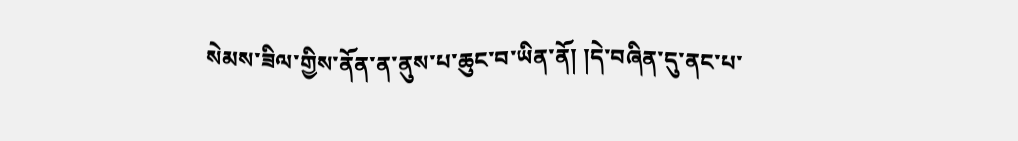སེམས་ཟིལ་གྱིས་ནོན་ན་ནུས་པ་ཆུང་བ་ཡིན་ནོ། །དེ་བཞིན་དུ་ནང་པ་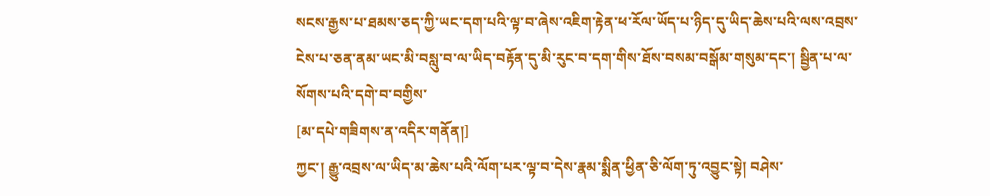སངས་རྒྱས་པ་ཐམས་ཅད་ཀྱི་ཡང་དག་པའི་ལྟ་བ་ཞེས་འཇིག་རྟེན་ཕ་རོལ་ཡོད་པ་ཉིད་དུ་ཡིད་ཆེས་པའི་ལས་འབྲས་ངེས་པ་ཅན་ནམ་ཡང་མི་བསླུ་བ་ལ་ཡིད་བརྟོན་དུ་མི་རུང་བ་དག་གིས་ཐོས་བསམ་བསྒོམ་གསུམ་དང་། སྦྱིན་པ་ལ་སོགས་པའི་དགེ་བ་བགྱིས་
[མ་དཔེ་གཟིགས་ན་འདིར་གནོན།]
ཀྱང་། རྒྱུ་འབྲས་ལ་ཡིད་མ་ཆེས་པའི་ལོག་པར་ལྟ་བ་དེས་རྣམ་སྨིན་ཕྱིན་ཅི་ལོག་ཏུ་འབྱུང་སྟེ། བཤེས་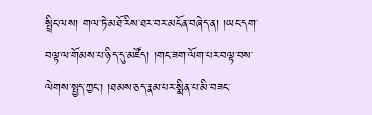སྤྲིང་ལས། གལ་ཏེ་མཐོ་རིས་ཐར་བར་མངོན་བཞེད་ན། །ཡང་དག་བལྟ་ལ་གོམས་པ་ཉིད་དུ་མཛོད། །གང་ཟག་ལོག་པར་བལྟ་བས་ལེགས་སྤྱད་ཀྱང་། །ཐམས་ཅད་རྣམ་པར་སྨིན་པ་མི་བཟང་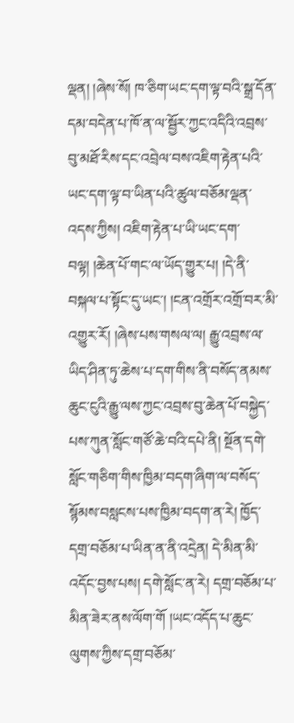ལྡན། །ཞེས་སོ། ཁ་ཅིག་ཡང་དག་ལྟ་བའི་སྒྲ་དོན་དམ་བདེན་པ་ཁོ་ན་ལ་སྦྱོར་ཀྱང་འདིའི་འབྲས་བུ་མཐོ་རིས་དང་འབྲེལ་བས་འཇིག་རྟེན་པའི་ཡང་དག་ལྟ་བ་ཡིན་པའི་ཚུལ་བཅོམ་ལྡན་འདས་ཀྱིས། འཇིག་རྟེན་པ་ཡི་ཡང་དག་བལྟ། །ཆེན་པོ་གང་ལ་ཡོད་གྱུར་པ། །དེ་ནི་བསྐལ་པ་སྟོང་དུ་ཡང་། །ངན་འགྲོར་འགྲོ་བར་མི་འགྱུར་རོ། །ཞེས་པས་གསལ་ལ། རྒྱུ་འབྲས་ལ་ཡིད་ཤིན་ཏུ་ཆེས་པ་དག་གིས་ནི་བསོད་ནམས་ཆུང་ངུའི་རྒྱུ་ལས་ཀྱང་འབྲས་བུ་ཆེན་པོ་བསྐྱེད་པས་ཀུན་སློང་གཙོ་ཆེ་བའི་དཔེ་ནི། སྔོན་དགེ་སློང་གཅིག་གིས་ཁྱིམ་བདག་ཞིག་ལ་བསོད་སྙོམས་བསླངས་པས་ཁྱིམ་བདག་ན་རེ། ཁྱོད་དགྲ་བཅོམ་པ་ཡིན་ན་ནི་འདྲེན། དེ་མིན་མི་འདོང་བྱས་པས། དགེ་སློང་ན་རེ། དགྲ་བཅོམ་པ་མིན་ཟེར་ནས་ལོག་གོ །ཡང་འདོད་པ་ཆུང་ལུགས་ཀྱིས་དགྲ་བཅོམ་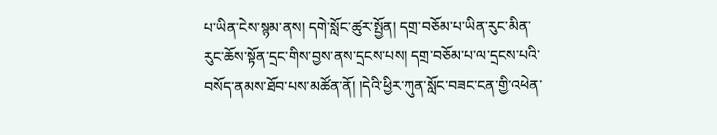པ་ཡིན་ངེས་སྙམ་ནས། དགེ་སློང་ཚུར་སྤྱོན། དགྲ་བཅོམ་པ་ཡིན་རུང་མིན་རུང་ཆོས་སྟོན་དྲང་གིས་བྱས་ནས་དྲངས་པས། དགྲ་བཅོམ་པ་ལ་དྲངས་པའི་བསོད་ནམས་ཐོབ་པས་མཚོན་ནོ། །དེའི་ཕྱིར་ཀུན་སློང་བཟང་ངན་གྱི་འཕེན་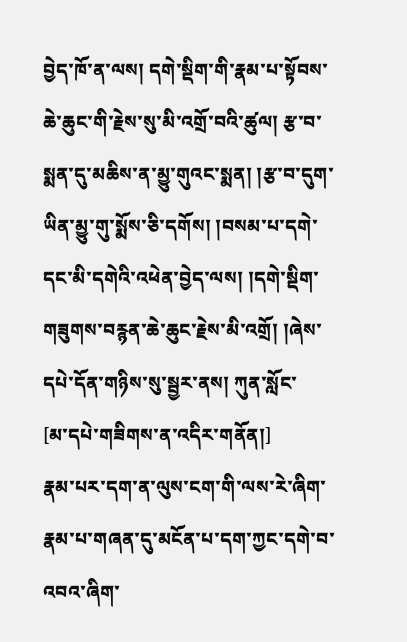བྱེད་ཁོ་ན་ལས། དགེ་སྡིག་གི་རྣམ་པ་སྟོབས་ཆེ་ཆུང་གི་རྗེས་སུ་མི་འགྲོ་བའི་ཚུལ། རྩ་བ་སྨན་དུ་མཆིས་ན་མྱུ་གུའང་སྨན། །རྩ་བ་དུག་ཡིན་མྱུ་གུ་སྨོས་ཅི་དགོས། །བསམ་པ་དགེ་དང་མི་དགེའི་འཕེན་བྱེད་ལས། །དགེ་སྡིག་གཟུགས་བརྙན་ཆེ་ཆུང་རྗེས་མི་འགྲོ། །ཞེས་དཔེ་དོན་གཉིས་སུ་སྦྱར་ནས། ཀུན་སློང་
[མ་དཔེ་གཟིགས་ན་འདིར་གནོན།]
རྣམ་པར་དག་ན་ལུས་ངག་གི་ལས་རེ་ཞིག་རྣམ་པ་གཞན་དུ་མངོན་པ་དག་ཀྱང་དགེ་བ་འབའ་ཞིག་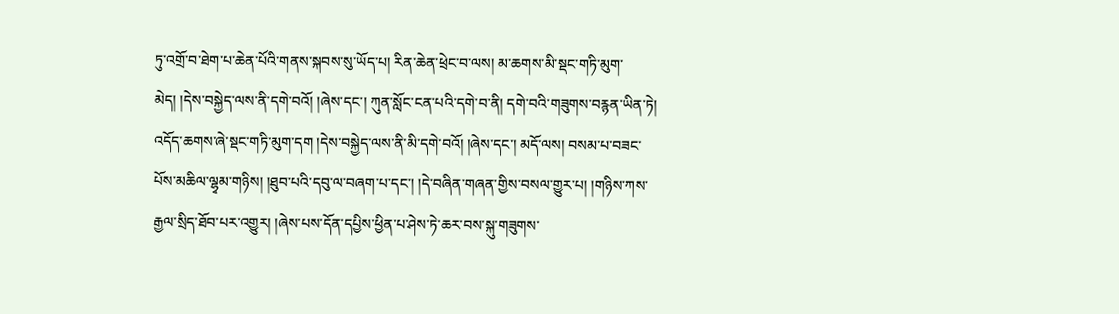ཏུ་འགྲོ་བ་ཐེག་པ་ཆེན་པོའི་གནས་སྐབས་སུ་ཡོད་པ། རིན་ཆེན་ཕྲེང་བ་ལས། མ་ཆགས་མི་སྡང་གཏི་མུག་མེད། །དེས་བསྐྱེད་ལས་ནི་དགེ་བའོ། །ཞེས་དང་། ཀུན་སློང་ངན་པའི་དགེ་བ་ནི། དགེ་བའི་གཟུགས་བརྙན་ཡིན་ཏེ། འདོད་ཆགས་ཞེ་སྡང་གཏི་མུག་དག །དེས་བསྐྱེད་ལས་ནི་མི་དགེ་བའོ། །ཞེས་དང་། མདོ་ལས། བསམ་པ་བཟང་པོས་མཆིལ་ལྷྭམ་གཉིས། །ཐུབ་པའི་དབུ་ལ་བཞག་པ་དང་། །དེ་བཞིན་གཞན་གྱིས་བསལ་གྱུར་པ། །གཉིས་ཀས་རྒྱལ་སྲིད་ཐོབ་པར་འགྱུར། །ཞེས་པས་དོན་དཔྱིས་ཕྱིན་པ་ཤེས་ཏེ་ཆར་བས་སྐུ་གཟུགས་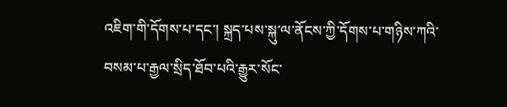འཇིག་གི་དོགས་པ་དང་། སྐྲད་པས་སྐུ་ལ་ནོངས་ཀྱི་དོགས་པ་གཉིས་ཀའི་བསམ་པ་རྒྱལ་སྲིད་ཐོབ་པའི་རྒྱུར་སོང་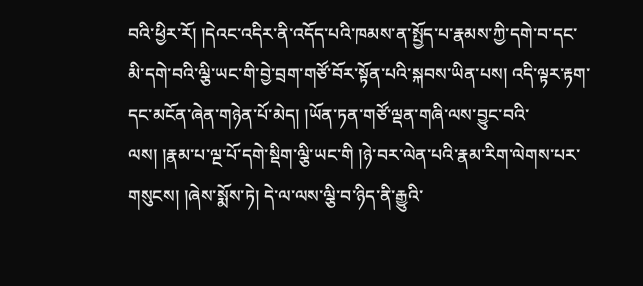བའི་ཕྱིར་རོ། །དེའང་འདིར་ནི་འདོད་པའི་ཁམས་ན་སྤྱོད་པ་རྣམས་ཀྱི་དགེ་བ་དང་མི་དགེ་བའི་ལྕི་ཡང་གི་བྱེ་བྲག་གཙོ་བོར་སྟོན་པའི་སྐབས་ཡིན་པས། འདི་ལྟར་རྟག་དང་མངོན་ཞེན་གཉེན་པོ་མེད། །ཡོན་ཏན་གཙོ་ལྡན་གཞི་ལས་བྱུང་བའི་ལས། །རྣམ་པ་ལྔ་པོ་དགེ་སྡིག་ལྕི་ཡང་གི །ཉེ་བར་ལེན་པའི་རྣམ་རིག་ལེགས་པར་གསུངས། །ཞེས་སྨོས་ཏེ། དེ་ལ་ལས་ལྕི་བ་ཉིད་ནི་རྒྱུའི་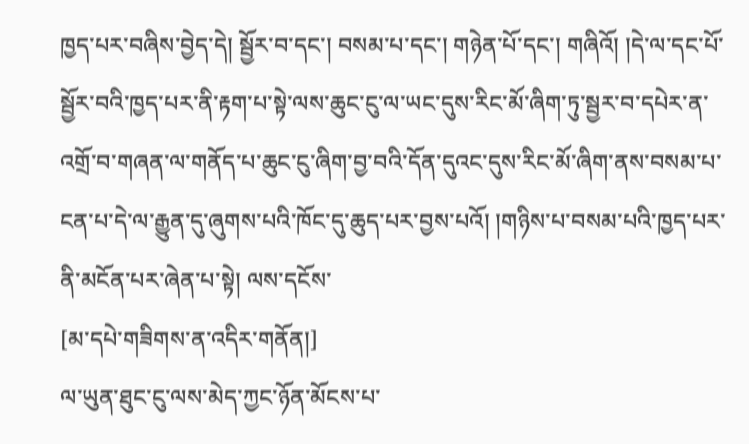ཁྱད་པར་བཞིས་བྱེད་དེ། སྦྱོར་བ་དང་། བསམ་པ་དང་། གཉེན་པོ་དང་། གཞིའོ། །དེ་ལ་དང་པོ་སྦྱོར་བའི་ཁྱད་པར་ནི་རྟག་པ་སྟེ་ལས་ཆུང་ངུ་ལ་ཡང་དུས་རིང་མོ་ཞིག་ཏུ་སྦྱར་བ་དཔེར་ན་འགྲོ་བ་གཞན་ལ་གནོད་པ་ཆུང་ངུ་ཞིག་བྱ་བའི་དོན་དུའང་དུས་རིང་མོ་ཞིག་ནས་བསམ་པ་ངན་པ་དེ་ལ་རྒྱུན་དུ་ཞུགས་པའི་ཁོང་དུ་ཆུད་པར་བྱས་པའོ། །གཉིས་པ་བསམ་པའི་ཁྱད་པར་ནི་མངོན་པར་ཞེན་པ་སྟེ། ལས་དངོས་
[མ་དཔེ་གཟིགས་ན་འདིར་གནོན།]
ལ་ཡུན་ཐུང་ངུ་ལས་མེད་ཀྱང་ཉོན་མོངས་པ་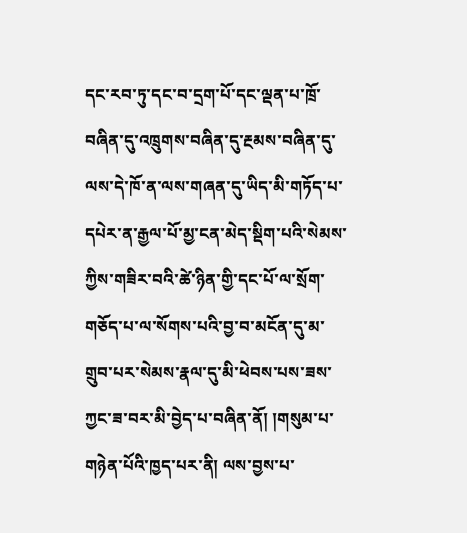དང་རབ་ཏུ་དང་བ་དྲག་པོ་དང་ལྡན་པ་ཁྲོ་བཞིན་དུ་འཁྲུགས་བཞིན་དུ་རྔམས་བཞིན་དུ་ལས་དེ་ཁོ་ན་ལས་གཞན་དུ་ཡིད་མི་གཏོད་པ་དཔེར་ན་རྒྱལ་པོ་མྱ་ངན་མེད་སྡིག་པའི་སེམས་ཀྱིས་གཟིར་བའི་ཚེ་ཉིན་གྱི་དང་པོ་ལ་སྲོག་གཅོད་པ་ལ་སོགས་པའི་བྱ་བ་མངོན་དུ་མ་གྲུབ་པར་སེམས་རྣལ་དུ་མི་ཕེབས་པས་ཟས་ཀྱང་ཟ་བར་མི་བྱེད་པ་བཞིན་ནོ། །གསུམ་པ་གཉེན་པོའི་ཁྱད་པར་ནི། ལས་བྱས་པ་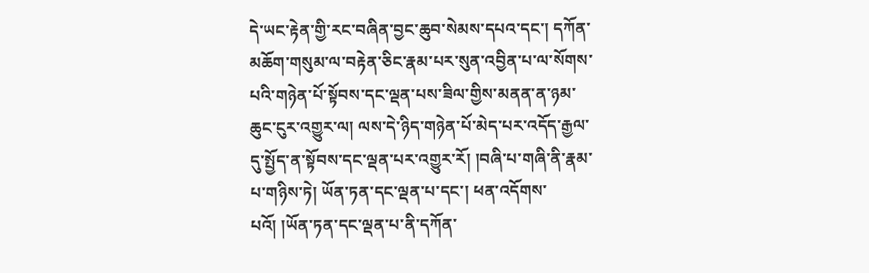དེ་ཡང་རྟེན་གྱི་རང་བཞིན་བྱང་ཆུབ་སེམས་དཔའ་དང་། དཀོན་མཆོག་གསུམ་ལ་བརྟེན་ཅིང་རྣམ་པར་སུན་འབྱིན་པ་ལ་སོགས་པའི་གཉེན་པོ་སྟོབས་དང་ལྡན་པས་ཟིལ་གྱིས་མནན་ན་ཉམ་ཆུང་ངུར་འགྱུར་ལ། ལས་དེ་ཉིད་གཉེན་པོ་མེད་པར་འདོད་རྒྱལ་དུ་སྤྱོད་ན་སྟོབས་དང་ལྡན་པར་འགྱུར་རོ། །བཞི་པ་གཞི་ནི་རྣམ་པ་གཉིས་ཏེ། ཡོན་ཏན་དང་ལྡན་པ་དང་། ཕན་འདོགས་པའོ། །ཡོན་ཏན་དང་ལྡན་པ་ནི་དཀོན་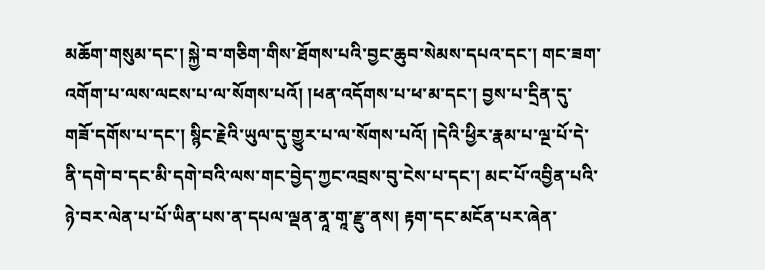མཆོག་གསུམ་དང་། སྐྱེ་བ་གཅིག་གིས་ཐོགས་པའི་བྱང་ཆུབ་སེམས་དཔའ་དང་། གང་ཟག་འགོག་པ་ལས་ལངས་པ་ལ་སོགས་པའོ། །ཕན་འདོགས་པ་ཕ་མ་དང་། བྱས་པ་དྲིན་དུ་གཟོ་དགོས་པ་དང་། སྙིང་རྗེའི་ཡུལ་དུ་གྱུར་པ་ལ་སོགས་པའོ། །དེའི་ཕྱིར་རྣམ་པ་ལྔ་པོ་དེ་ནི་དགེ་བ་དང་མི་དགེ་བའི་ལས་གང་བྱེད་ཀྱང་འབྲས་བུ་ངེས་པ་དང་། མང་པོ་འབྱིན་པའི་ཉེ་བར་ལེན་པ་པོ་ཡིན་པས་ན་དཔལ་ལྡན་ནཱ་གཱ་རྫུ་ནས། རྟག་དང་མངོན་པར་ཞེན་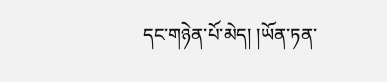དང་གཉེན་པོ་མེད། །ཡོན་ཏན་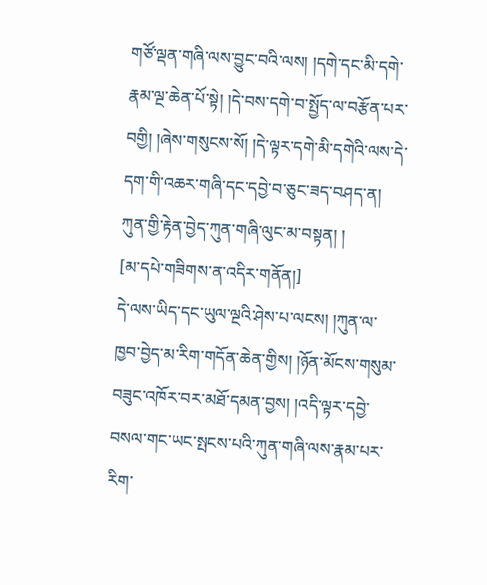གཙོ་ལྡན་གཞི་ལས་བྱུང་བའི་ལས། །དགེ་དང་མི་དགེ་རྣམ་ལྔ་ཆེན་པོ་སྟེ། །དེ་བས་དགེ་བ་སྤྱོད་ལ་བརྩོན་པར་བགྱི། །ཞེས་གསུངས་སོ། །དེ་ལྟར་དགེ་མི་དགེའི་ལས་དེ་དག་གི་འཆར་གཞི་དང་དབྱེ་བ་ཅུང་ཟད་བཤད་ན། ཀུན་གྱི་རྟེན་བྱེད་ཀུན་གཞི་ལུང་མ་བསྟན། །
[མ་དཔེ་གཟིགས་ན་འདིར་གནོན།]
དེ་ལས་ཡིད་དང་ཡུལ་ལྔའི་ཤེས་པ་ལངས། །ཀུན་ལ་ཁྱབ་བྱེད་མ་རིག་གདོན་ཆེན་གྱིས། །ཉོན་མོངས་གསུམ་བཟུང་འཁོར་བར་མཐོ་དམན་བྱས། །འདི་ལྟར་དབྱེ་བསལ་གང་ཡང་སྤངས་པའི་ཀུན་གཞི་ལས་རྣམ་པར་རིག་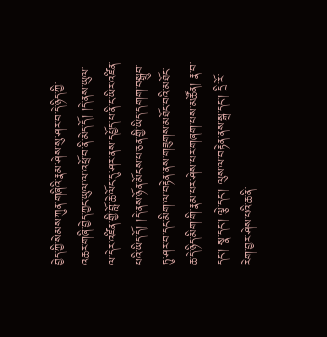བྱེད་ཀྱི་སེམས་ཀུན་གཞིའི་རྣམ་ཤེས་སུ་ཤར་བ་དེ་ཉིད་ཀྱི་འཆར་གཞི་བྱེད་ཀྱང་ཡུལ་ལ་འཕྲོ་བ་ནི་མེད་དོ། །དེ་ནས་ཡུལ་ལ་དེར་འཛིན་གྱི་བློ་ཆེ་ལོང་དུ་ཤར་ནས་དཔྱོད་པ་ནི་ང་ཡིར་འཛིན་པའི་ཡིད་དོ། །དེ་ནས་ཉོན་མོངས་པ་ཅན་གྱི་ཡིད་དགག་བསྒྲུབ་ཏུ་ཤར་བ་དང་མིག་ལ་བརྟེན་ནས་གཟུགས་མཐོང་བའི་མཐོང་ཆ་དེ་ཉིད་མིག་གི་རྣམ་པར་ཤེས་པར་གཞག་པས་མཚོན། རྣ་བ་དང་། སྣ་དང་། ལྕེ་དང་། ལུས་ལ་བརྟེན་ནས་སྒྲ་དང་། དྲི་རོ་རེག་བྱར་ཤེས་པའི་ཆ་ནི་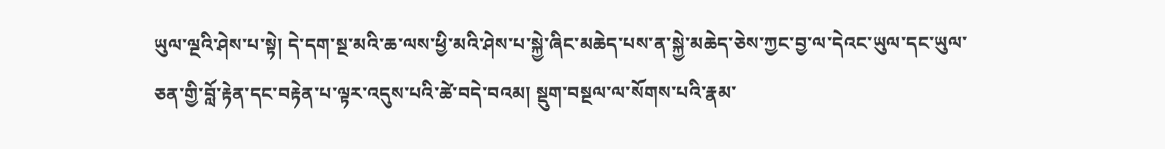ཡུལ་ལྔའི་ཤེས་པ་སྟེ། དེ་དག་སྔ་མའི་ཆ་ལས་ཕྱི་མའི་ཤེས་པ་སྐྱེ་ཞིང་མཆེད་པས་ན་སྐྱེ་མཆེད་ཅེས་ཀྱང་བྱ་ལ་དེའང་ཡུལ་དང་ཡུལ་ཅན་གྱི་བློ་རྟེན་དང་བརྟེན་པ་ལྟར་འདུས་པའི་ཚེ་བདེ་བའམ། སྡུག་བསྔལ་ལ་སོགས་པའི་རྣམ་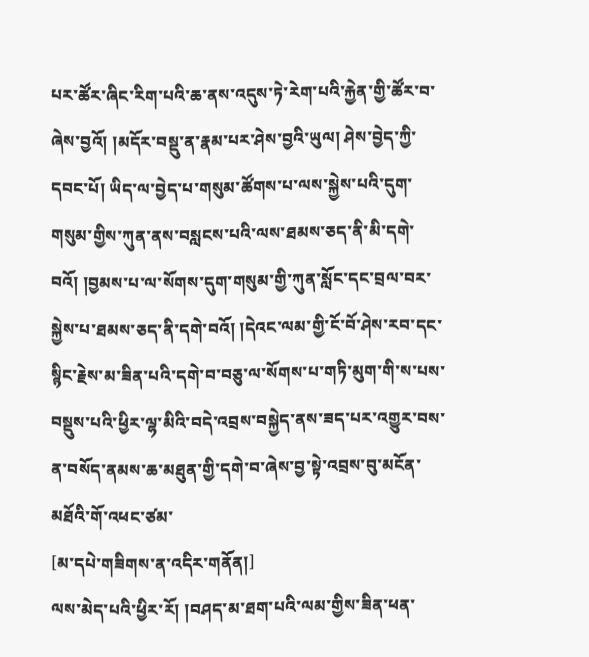པར་ཚོར་ཞིང་རིག་པའི་ཆ་ནས་འདུས་ཏེ་རེག་པའི་རྐྱེན་གྱི་ཚོར་བ་ཞེས་བྱའོ། །མདོར་བསྡུ་ན་རྣམ་པར་ཤེས་བྱའི་ཡུལ། ཤེས་བྱེད་ཀྱི་དབང་པོ། ཡིད་ལ་བྱེད་པ་གསུམ་ཚོགས་པ་ལས་སྐྱེས་པའི་དུག་གསུམ་གྱིས་ཀུན་ནས་བསླངས་པའི་ལས་ཐམས་ཅད་ནི་མི་དགེ་བའོ། །བྱམས་པ་ལ་སོགས་དུག་གསུམ་གྱི་ཀུན་སློང་དང་བྲལ་བར་སྐྱེས་པ་ཐམས་ཅད་ནི་དགེ་བའོ། །དེའང་ལམ་གྱི་ངོ་བོ་ཤེས་རབ་དང་སྙིང་རྗེས་མ་ཟིན་པའི་དགེ་བ་བཅུ་ལ་སོགས་པ་གཏི་མུག་གི་ས་པས་བསྡུས་པའི་ཕྱིར་ལྷ་མིའི་བདེ་འབྲས་བསྐྱེད་ནས་ཟད་པར་འགྱུར་བས་ན་བསོད་ནམས་ཆ་མཐུན་གྱི་དགེ་བ་ཞེས་བྱ་སྟེ་འབྲས་བུ་མངོན་མཐོའི་གོ་འཕང་ཙམ་
[མ་དཔེ་གཟིགས་ན་འདིར་གནོན།]
ལས་མེད་པའི་ཕྱིར་རོ། །བཤད་མ་ཐག་པའི་ལམ་གྱིས་ཟིན་ཕན་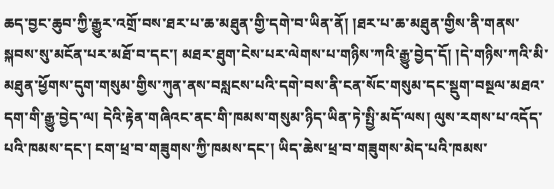ཆད་བྱང་ཆུབ་ཀྱི་རྒྱུར་འགྲོ་བས་ཐར་པ་ཆ་མཐུན་གྱི་དགེ་བ་ཡིན་ནོ། །ཐར་པ་ཆ་མཐུན་གྱིས་ནི་གནས་སྐབས་སུ་མངོན་པར་མཐོ་བ་དང་། མཐར་ཐུག་ངེས་པར་ལེགས་པ་གཉིས་ཀའི་རྒྱུ་བྱེད་དོ། །དེ་གཉིས་ཀའི་མི་མཐུན་ཕྱོགས་དུག་གསུམ་གྱིས་ཀུན་ནས་བསླངས་པའི་དགེ་བས་ནི་ངན་སོང་གསུམ་དང་སྡུག་བསྔལ་མཐའ་དག་གི་རྒྱུ་བྱེད་ལ། དེའི་རྟེན་གཞིའང་ནང་གི་ཁམས་གསུམ་ཉིད་ཡིན་ཏེ་སྤྱི་མདོ་ལས། ལུས་རགས་པ་འདོད་པའི་ཁམས་དང་། ངག་ཕྲ་བ་གཟུགས་ཀྱི་ཁམས་དང་། ཡིད་ཆེས་ཕྲ་བ་གཟུགས་མེད་པའི་ཁམས་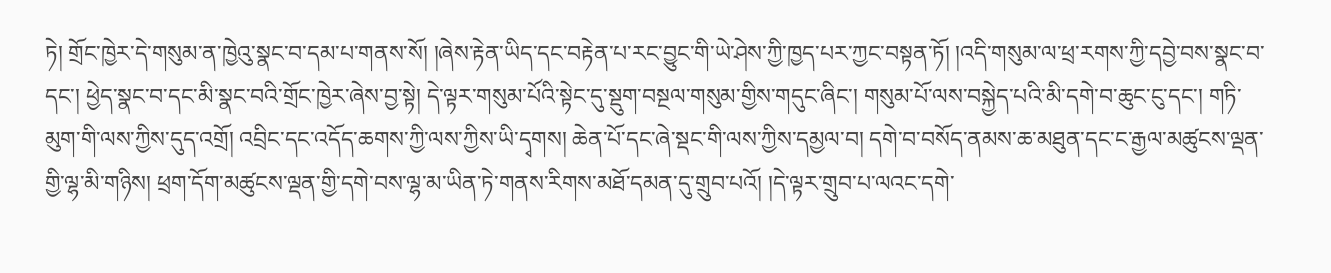ཏེ། གྲོང་ཁྱེར་དེ་གསུམ་ན་ཁྱེའུ་སྣང་བ་དམ་པ་གནས་སོ། །ཞེས་རྟེན་ཡིད་དང་བརྟེན་པ་རང་བྱུང་གི་ཡེ་ཤེས་ཀྱི་ཁྱད་པར་ཀྱང་བསྟན་ཏོ། །འདི་གསུམ་ལ་ཕྲ་རགས་ཀྱི་དབྱེ་བས་སྣང་བ་དང་། ཕྱེད་སྣང་བ་དང་མི་སྣང་བའི་གྲོང་ཁྱེར་ཞེས་བྱ་སྟེ། དེ་ལྟར་གསུམ་པོའི་སྟེང་དུ་སྡུག་བསྔལ་གསུམ་གྱིས་གདུང་ཞིང་། གསུམ་པོ་ལས་བསྐྱེད་པའི་མི་དགེ་བ་ཆུང་ངུ་དང་། གཏི་མུག་གི་ལས་ཀྱིས་དུད་འགྲོ། འབྲིང་དང་འདོད་ཆགས་ཀྱི་ལས་ཀྱིས་ཡི་དྭགས། ཆེན་པོ་དང་ཞེ་སྡང་གི་ལས་ཀྱིས་དམྱལ་བ། དགེ་བ་བསོད་ནམས་ཆ་མཐུན་དང་ང་རྒྱལ་མཚུངས་ལྡན་གྱི་ལྷ་མི་གཉིས། ཕྲག་དོག་མཚུངས་ལྡན་གྱི་དགེ་བས་ལྷ་མ་ཡིན་ཏེ་གནས་རིགས་མཐོ་དམན་དུ་གྲུབ་པའོ། །དེ་ལྟར་གྲུབ་པ་ལའང་དགེ་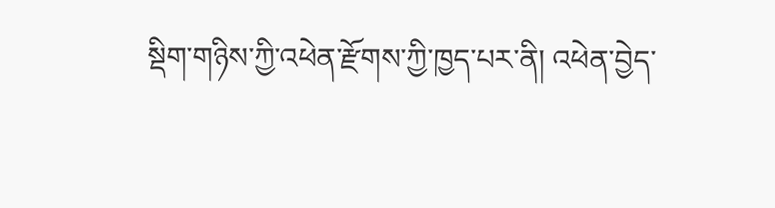སྡིག་གཉིས་ཀྱི་འཕེན་རྫོགས་ཀྱི་ཁྱད་པར་ནི། འཕེན་བྱེད་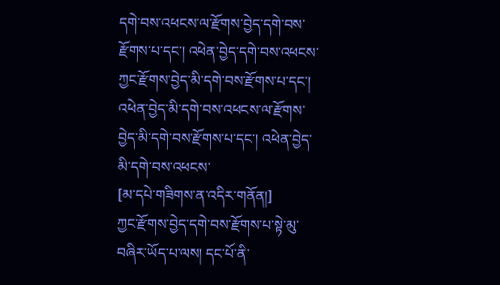དགེ་བས་འཕངས་ལ་རྫོགས་བྱེད་དགེ་བས་རྫོགས་པ་དང་། འཕེན་བྱེད་དགེ་བས་འཕངས་ཀྱང་རྫོགས་བྱེད་མི་དགེ་བས་རྫོགས་པ་དང་། འཕེན་བྱེད་མི་དགེ་བས་འཕངས་ལ་རྫོགས་བྱེད་མི་དགེ་བས་རྫོགས་པ་དང་། འཕེན་བྱེད་མི་དགེ་བས་འཕངས་
[མ་དཔེ་གཟིགས་ན་འདིར་གནོན།]
ཀྱང་རྫོགས་བྱེད་དགེ་བས་རྫོགས་པ་སྟེ་མུ་བཞིར་ཡོད་པ་ལས། དང་པོ་ནི་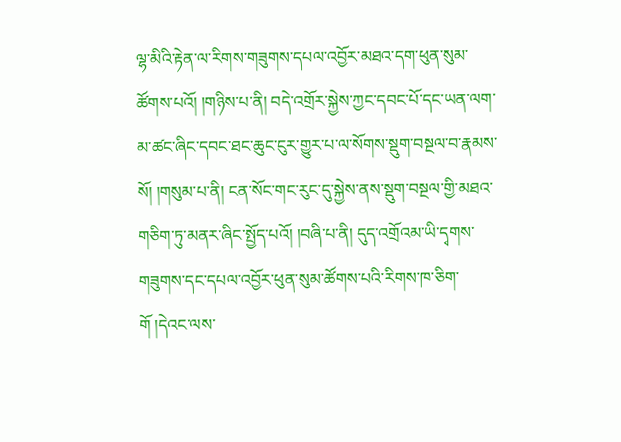ལྷ་མིའི་རྟེན་ལ་རིགས་གཟུགས་དཔལ་འབྱོར་མཐའ་དག་ཕུན་སུམ་ཚོགས་པའོ། །གཉིས་པ་ནི། བདེ་འགྲོར་སྐྱེས་ཀྱང་དབང་པོ་དང་ཡན་ལག་མ་ཚང་ཞིང་དབང་ཐང་ཆུང་ངུར་གྱུར་པ་ལ་སོགས་སྡུག་བསྔལ་བ་རྣམས་སོ། །གསུམ་པ་ནི། ངན་སོང་གང་རུང་དུ་སྐྱེས་ནས་སྡུག་བསྔལ་གྱི་མཐའ་གཅིག་ཏུ་མནར་ཞིང་སྤྱོད་པའོ། །བཞི་པ་ནི། དུད་འགྲོའམ་ཡི་དྭགས་གཟུགས་དང་དཔལ་འབྱོར་ཕུན་སུམ་ཚོགས་པའི་རིགས་ཁ་ཅིག་གོ །དེའང་ལས་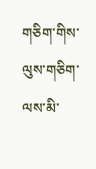གཅིག་གིས་ལུས་གཅིག་ལས་མི་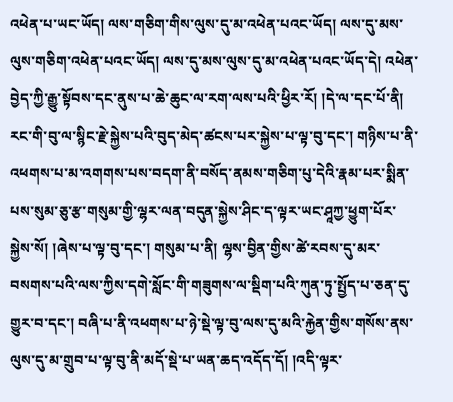འཕེན་པ་ཡང་ཡོད། ལས་གཅིག་གིས་ལུས་དུ་མ་འཕེན་པའང་ཡོད། ལས་དུ་མས་ལུས་གཅིག་འཕེན་པའང་ཡོད། ལས་དུ་མས་ལུས་དུ་མ་འཕེན་པའང་ཡོད་དེ། འཕེན་བྱེད་ཀྱི་རྒྱུ་སྟོབས་དང་ནུས་པ་ཆེ་ཆུང་ལ་རག་ལས་པའི་ཕྱིར་རོ། །དེ་ལ་དང་པོ་ནི། རང་གི་བུ་ལ་སྙིང་རྗེ་སྐྱེས་པའི་བུད་མེད་ཚངས་པར་སྐྱེས་པ་ལྟ་བུ་དང་། གཉིས་པ་ནི་འཕགས་པ་མ་འགགས་པས་བདག་ནི་བསོད་ནམས་གཅིག་པུ་དེའི་རྣམ་པར་སྨིན་པས་སུམ་ཅུ་རྩ་གསུམ་གྱི་ལྷར་ལན་བདུན་སྐྱེས་ཤིང་ད་ལྟར་ཡང་ཤཱཀྱ་ཕྱུག་པོར་སྐྱེས་སོ། །ཞེས་པ་ལྟ་བུ་དང་། གསུམ་པ་ནི། ལྷས་བྱིན་གྱིས་ཚེ་རབས་དུ་མར་བསགས་པའི་ལས་ཀྱིས་དགེ་སློང་གི་གཟུགས་ལ་སྡིག་པའི་ཀུན་ཏུ་སྤྱོད་པ་ཅན་དུ་གྱུར་བ་དང་། བཞི་པ་ནི་འཕགས་པ་ཉེ་སྡེ་ལྟ་བུ་ལས་དུ་མའི་རྐྱེན་གྱིས་གསོས་ནས་ལུས་དུ་མ་གྲུབ་པ་ལྟ་བུ་ནི་མདོ་སྡེ་པ་ཡན་ཆད་འདོད་དོ། །འདི་ལྟར་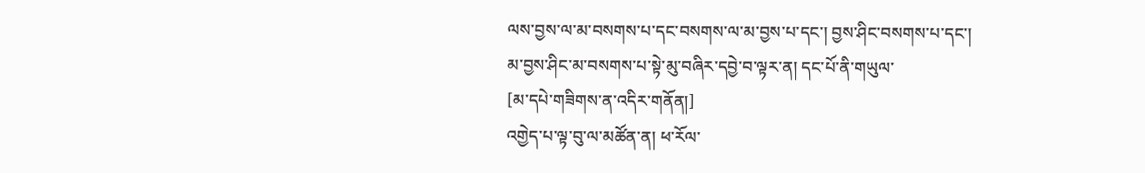ལས་བྱས་ལ་མ་བསགས་པ་དང་བསགས་ལ་མ་བྱས་པ་དང་། བྱས་ཤིང་བསགས་པ་དང་། མ་བྱས་ཤིང་མ་བསགས་པ་སྟེ་མུ་བཞིར་དབྱེ་བ་ལྟར་ན། དང་པོ་ནི་གཡུལ་
[མ་དཔེ་གཟིགས་ན་འདིར་གནོན།]
འགྱེད་པ་ལྟ་བུ་ལ་མཚོན་ན། ཕ་རོལ་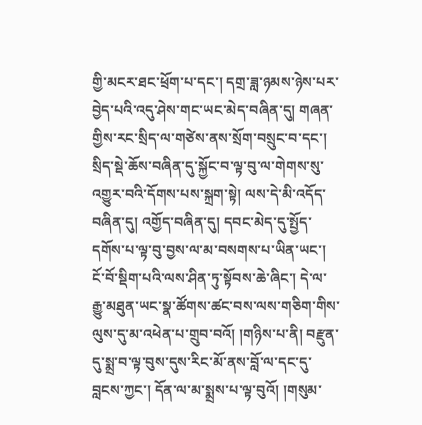གྱི་མངར་ཐང་ཕྲོག་པ་དང་། དགྲ་ཟླ་ཉམས་ཉེས་པར་བྱེད་པའི་འདུ་ཤེས་གང་ཡང་མེད་བཞིན་དུ། གཞན་གྱིས་རང་སྲིད་ལ་གཙེས་ནས་སྲོག་བསྲུང་བ་དང་། སྲིད་སྡེ་ཆོས་བཞིན་དུ་སྐྱོང་བ་ལྟ་བུ་ལ་གེགས་སུ་འགྱུར་བའི་དོགས་པས་སྐྲག་སྟེ། ལས་དེ་མི་འདོད་བཞིན་དུ། འགྱོད་བཞིན་དུ། དབང་མེད་དུ་སྤྱོད་དགོས་པ་ལྟ་བུ་བྱས་ལ་མ་བསགས་པ་ཡིན་ཡང་། ངོ་བོ་སྡིག་པའི་ལས་ཤིན་ཏུ་སྟོབས་ཆེ་ཞིང་། དེ་ལ་རྒྱུ་མཐུན་ཡང་སྣ་ཚོགས་ཚང་བས་ལས་གཅིག་གིས་ལུས་དུ་མ་འཕེན་པ་གྲུབ་བའོ། །གཉིས་པ་ནི། བརྫུན་དུ་སྨྲ་བ་ལྟ་བུས་དུས་རིང་མོ་ནས་བློ་ལ་དང་དུ་བླངས་ཀྱང་། དོན་ལ་མ་སྨྲས་པ་ལྟ་བུའོ། །གསུམ་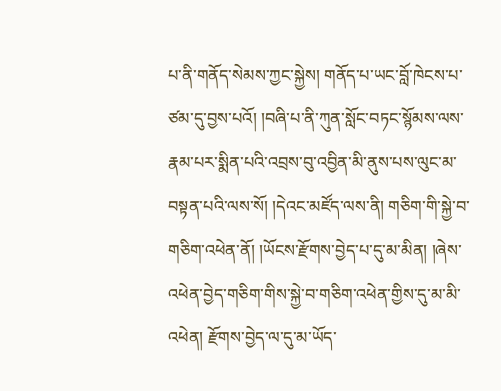པ་ནི་གནོད་སེམས་ཀྱང་སྐྱེས། གནོད་པ་ཡང་བློ་ཁེངས་པ་ཙམ་དུ་བྱས་པའོ། །བཞི་པ་ནི་ཀུན་སློང་བཏང་སྙོམས་ལས་རྣམ་པར་སྨིན་པའི་འབྲས་བུ་འབྱིན་མི་ནུས་པས་ལུང་མ་བསྟན་པའི་ལས་སོ། །དེའང་མཛོད་ལས་ནི། གཅིག་གི་སྐྱེ་བ་གཅིག་འཕེན་ནོ། །ཡོངས་རྫོགས་བྱེད་པ་དུ་མ་མིན། །ཞེས་འཕེན་བྱེད་གཅིག་གིས་སྐྱེ་བ་གཅིག་འཕེན་གྱིས་དུ་མ་མི་འཕེན། རྫོགས་བྱེད་ལ་དུ་མ་ཡོད་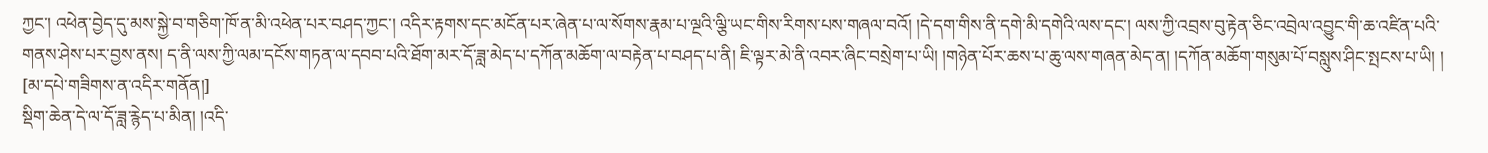ཀྱང་། འཕེན་བྱེད་དུ་མས་སྐྱེ་བ་གཅིག་ཁོ་ན་མི་འཕེན་པར་བཤད་ཀྱང་། འདིར་རྟགས་དང་མངོན་པར་ཞེན་པ་ལ་སོགས་རྣམ་པ་ལྔའི་ལྕི་ཡང་གིས་རིགས་པས་གཞལ་བའོ། །དེ་དག་གིས་ནི་དགེ་མི་དགེའི་ལས་དང་། ལས་ཀྱི་འབྲས་བུ་རྟེན་ཅིང་འབྲེལ་འབྱུང་གི་ཆ་འཛིན་པའི་གནས་ཤེས་པར་བྱས་ནས། ད་ནི་ལས་ཀྱི་ལམ་དངོས་གཏན་ལ་དབབ་པའི་ཐོག་མར་དོ་ཟླ་མེད་པ་དཀོན་མཆོག་ལ་བརྟེན་པ་བཤད་པ་ནི། ཇི་ལྟར་མེ་ནི་འབར་ཞིང་བསྲེག་པ་ཡི། །གཉེན་པོར་ཆས་པ་ཆུ་ལས་གཞན་མེད་ན། །དཀོན་མཆོག་གསུམ་པོ་བསླུས་ཤིང་སྤངས་པ་ཡི། །
[མ་དཔེ་གཟིགས་ན་འདིར་གནོན།]
སྡིག་ཆེན་དེ་ལ་དོ་ཟླ་རྙེད་པ་མིན། །འདི་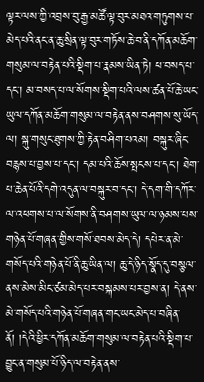ལྟར་ལས་ཀྱི་འབྲས་བུ་རྒྱ་མཚོ་ལྟ་བུར་མཐའ་གཏུགས་པ་མེད་པའི་ནང་ན་ཆུ་སྲིན་ལྟ་བུར་གཏོས་ཆེ་བ་ནི་དཀོན་མཆོག་གསུམ་ལ་བརྟེན་པའི་སྡིག་པ་རྣམས་ཡིན་ཏེ། ཕ་བསད་པ་དང་། མ་བསད་པ་ལ་སོགས་སྡིག་པའི་ལས་ཚན་པོ་ཆེ་ཡང་ཡུལ་དཀོན་མཆོག་གསུམ་ལ་བརྟེན་ནས་བཤགས་སུ་ཡོད་ལ། སྐུ་གསུང་ཐུགས་ཀྱི་རྟེན་བཤིག་པའམ། བསྐུར་ཞིང་བརྙས་པ་བྱས་པ་དང་། དམ་པའི་ཆོས་སྤངས་པ་དང་། ཐེག་པ་ཆེན་པོའི་དགེ་འདུན་ལ་བསྐུར་བ་དང་། དེ་དག་གི་དཀོར་ལ་འཕགས་པ་ལ་སོགས་ནི་བཤགས་ཡུལ་ལ་ཉམས་པས་གཉེན་པོ་གཞན་གྱིས་གསོ་ཐབས་མེད་དེ། དཔེར་ན་མེ་གསོད་པའི་གཉེན་པོ་ནི་ཆུ་ཡིན་ལ། ཆུ་དེ་ཉིད་སྣོད་དུ་བསྩལ་ནས་མེས་མིང་ཙམ་མེད་པར་བསྐམས་པར་བྱས་ན། དེ་ནས་མེ་གསོད་པའི་གཉེན་པོ་གཞན་གང་ཡང་མེད་པ་བཞིན་ནོ། །དེའི་ཕྱིར་དཀོན་མཆོག་གསུམ་ལ་བརྟེན་པའི་སྡིག་པ་བྱུང་ན་གསུམ་པོ་ཉིད་ལ་བརྟེན་ནས་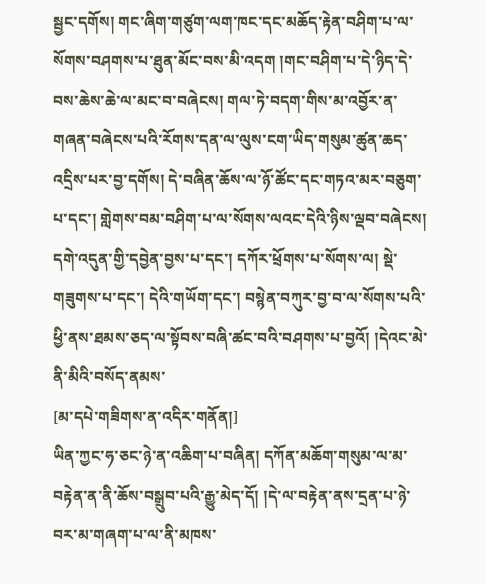སྦྱང་དགོས། གང་ཞིག་གཙུག་ལག་ཁང་དང་མཆོད་རྟེན་བཤིག་པ་ལ་སོགས་བཤགས་པ་ཐུན་མོང་བས་མི་འདག །གང་བཤིག་པ་དེ་ཉིད་དེ་བས་ཆེས་ཆེ་ལ་མང་བ་བཞེངས། གལ་ཏེ་བདག་གིས་མ་འབྱོར་ན་གཞན་བཞེངས་པའི་རོགས་དན་ལ་ལུས་ངག་ཡིད་གསུམ་ཚུན་ཆད་འདྲིས་པར་བྱ་དགོས། དེ་བཞིན་ཆོས་ལ་ཉོ་ཚོང་དང་གཏའ་མར་བཅུག་པ་དང་། གླེགས་བམ་བཤིག་པ་ལ་སོགས་ལའང་དེའི་ཉིས་ལྡབ་བཞེངས། དགེ་འདུན་གྱི་དབྱེན་བྱས་པ་དང་། དཀོར་ཕྲོགས་པ་སོགས་ལ། སྡེ་གཟུགས་པ་དང་། དེའི་གཡོག་དང་། བསྙེན་བཀུར་བྱ་བ་ལ་སོགས་པའི་ཕྱི་ནས་ཐམས་ཅད་ལ་སྟོབས་བཞི་ཚང་བའི་བཤགས་པ་བྱའོ། །དེའང་མེ་ནི་མིའི་བསོད་ནམས་
[མ་དཔེ་གཟིགས་ན་འདིར་གནོན།]
ཡིན་ཀྱང་ཧ་ཅང་ཉེ་ན་འཆིག་པ་བཞིན། དཀོན་མཆོག་གསུམ་ལ་མ་བརྟེན་ན་ནི་ཆོས་བསྒྲུབ་པའི་རྒྱུ་མེད་དོ། །དེ་ལ་བརྟེན་ནས་དྲན་པ་ཉེ་བར་མ་གཞག་པ་ལ་ནི་མཁས་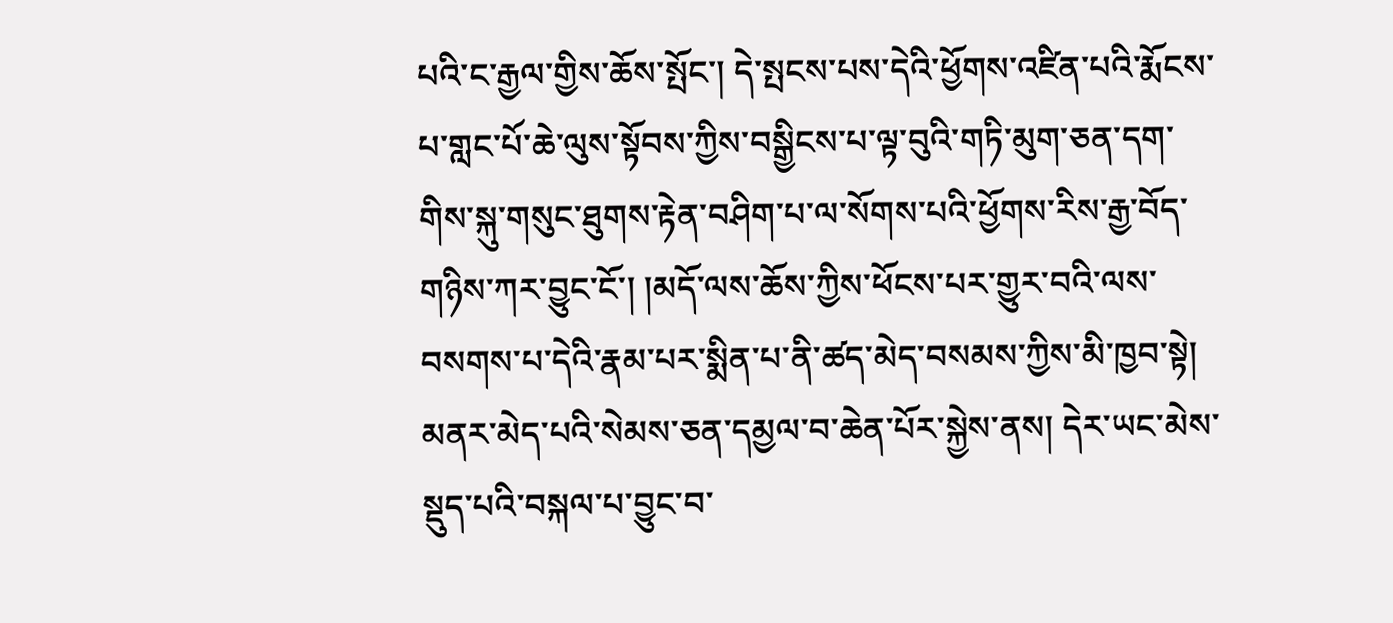པའི་ང་རྒྱལ་གྱིས་ཆོས་སྤོང་། དེ་སྤངས་པས་དེའི་ཕྱོགས་འཛིན་པའི་རྨོངས་པ་གླང་པོ་ཆེ་ལུས་སྟོབས་ཀྱིས་བསྒྱིངས་པ་ལྟ་བུའི་གཏི་མུག་ཅན་དག་གིས་སྐུ་གསུང་ཐུགས་རྟེན་བཤིག་པ་ལ་སོགས་པའི་ཕྱོགས་རིས་རྒྱ་བོད་གཉིས་ཀར་བྱུང་ངོ་། །མདོ་ལས་ཆོས་ཀྱིས་ཕོངས་པར་གྱུར་བའི་ལས་བསགས་པ་དེའི་རྣམ་པར་སྨིན་པ་ནི་ཚད་མེད་བསམས་ཀྱིས་མི་ཁྱབ་སྟེ། མནར་མེད་པའི་སེམས་ཅན་དམྱལ་བ་ཆེན་པོར་སྐྱེས་ནས། དེར་ཡང་མེས་སྡུད་པའི་བསྐལ་པ་བྱུང་བ་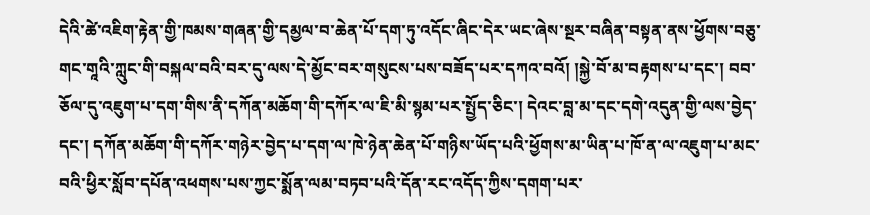དེའི་ཚེ་འཇིག་རྟེན་གྱི་ཁམས་གཞན་གྱི་དམྱལ་བ་ཆེན་པོ་དག་ཏུ་འདོང་ཞིང་དེར་ཡང་ཞེས་སྔར་བཞིན་བསྟན་ནས་ཕྱོགས་བཅུ་གང་གཱའི་ཀླུང་གི་བསྐལ་བའི་བར་དུ་ལས་དེ་མྱོང་བར་གསུངས་པས་བཟོད་པར་དཀའ་བའོ། །སྐྱེ་བོ་མ་བརྟགས་པ་དང་། བབ་ཅོལ་དུ་འཇུག་པ་དག་གིས་ནི་དཀོན་མཆོག་གི་དཀོར་ལ་ཇི་མི་སྙམ་པར་སྤྱོད་ཅིང་། དེའང་བླ་མ་དང་དགེ་འདུན་གྱི་ལས་བྱེད་དང་། དཀོན་མཆོག་གི་དཀོར་གཉེར་བྱེད་པ་དག་ལ་ཁེ་ཉེན་ཆེན་པོ་གཉིས་ཡོད་པའི་ཕྱོགས་མ་ཡིན་པ་ཁོ་ན་ལ་འཇུག་པ་མང་བའི་ཕྱིར་སློབ་དཔོན་འཕགས་པས་ཀྱང་སྨོན་ལམ་བཏབ་པའི་དོན་རང་འདོད་ཀྱིས་དགག་པར་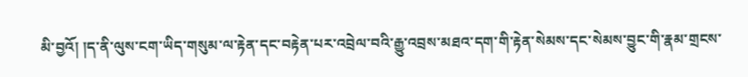མི་བྱའོ། །ད་ནི་ལུས་ངག་ཡིད་གསུམ་ལ་རྟེན་དང་བརྟེན་པར་འབྲེལ་བའི་རྒྱུ་འབྲས་མཐའ་དག་གི་རྟེན་སེམས་དང་སེམས་བྱུང་གི་རྣམ་གྲངས་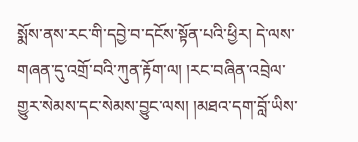སྨོས་ནས་རང་གི་དབྱེ་བ་དངོས་སྟོན་པའི་ཕྱིར། དེ་ལས་གཞན་དུ་འགྲོ་བའི་ཀུན་རྟོག་ལ། །རང་བཞིན་འབྲེལ་གྱུར་སེམས་དང་སེམས་བྱུང་ལས། །མཐའ་དག་བློ་ཡིས་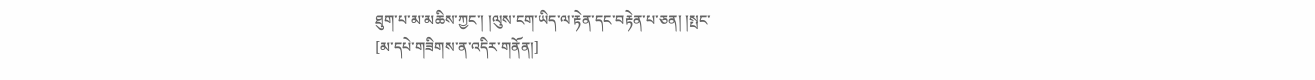ཐུག་པ་མ་མཆིས་ཀྱང་། །ལུས་ངག་ཡིད་ལ་རྟེན་དང་བརྟེན་པ་ཅན། །སྤང་
[མ་དཔེ་གཟིགས་ན་འདིར་གནོན།]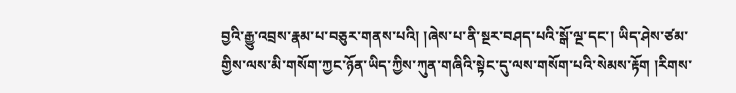བྱའི་རྒྱུ་འབྲས་རྣམ་པ་བཅུར་གནས་པའི། །ཞེས་པ་ནི་སྔར་བཤད་པའི་སྒོ་ལྔ་དང་། ཡིད་ཤེས་ཙམ་གྱིས་ལས་མི་གསོག་ཀྱང་ཉོན་ཡིད་ཀྱིས་ཀུན་གཞིའི་སྟེང་དུ་ལས་གསོག་པའི་སེམས་རྟོག །རིགས་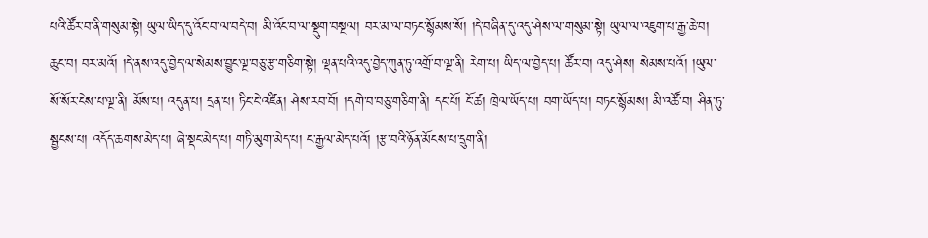པའི་ཚོར་བ་ནི་གསུམ་སྟེ། ཡུལ་ཡིད་དུ་འོང་བ་ལ་བདེ་བ། མི་འོང་བ་ལ་སྡུག་བསྔལ། བར་མ་ལ་བཏང་སྙོམས་སོ། །དེ་བཞིན་དུ་འདུ་ཤེས་ལ་གསུམ་སྟེ། ཡུལ་ལ་འཇུག་པ་རྒྱ་ཆེ་བ། ཆུང་བ། བར་མའོ། །དེ་ནས་འདུ་བྱེད་ལ་སེམས་བྱུང་ལྔ་བཅུ་རྩ་གཅིག་སྟེ། ལྡན་པའི་འདུ་བྱེད་ཀུན་ཏུ་འགྲོ་བ་ལྔ་ནི། རེག་པ། ཡིད་ལ་བྱེད་པ། ཚོར་བ། འདུ་ཤེས། སེམས་པའོ། །ཡུལ་སོ་སོར་ངེས་པ་ལྔ་ནི། མོས་པ། འདུན་པ། དྲན་པ། ཏིང་ངེ་འཛིན། ཤེས་རབ་བོ། །དགེ་བ་བཅུ་གཅིག་ནི། དང་པོ། ངོ་ཚ། ཁྲེལ་ཡོད་པ། བག་ཡོད་པ། བཏང་སྙོམས། མི་འཚོ་བ། ཤིན་ཏུ་སྦྱངས་པ། འདོད་ཆགས་མེད་པ། ཞེ་སྡང་མེད་པ། གཏི་མུག་མེད་པ། ང་རྒྱལ་མེད་པའོ། །རྩ་བའི་ཉོན་མོངས་པ་དྲུག་ནི།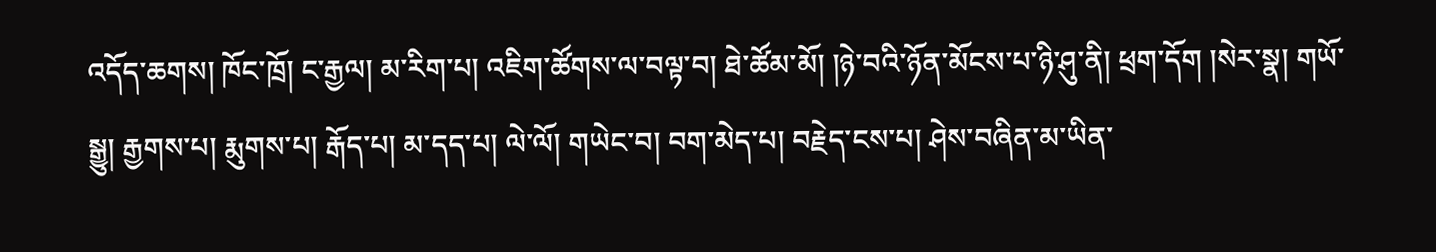འདོད་ཆགས། ཁོང་ཁྲོ། ང་རྒྱལ། མ་རིག་པ། འཇིག་ཚོགས་ལ་བལྟ་བ། ཐེ་ཚོམ་མོ། །ཉེ་བའི་ཉོན་མོངས་པ་ཉི་ཤུ་ནི། ཕྲག་དོག །སེར་སྣ། གཡོ་སྒྱུ། རྒྱགས་པ། རྨུགས་པ། རྒོད་པ། མ་དད་པ། ལེ་ལོ། གཡེང་བ། བག་མེད་པ། བརྗེད་ངས་པ། ཤེས་བཞིན་མ་ཡིན་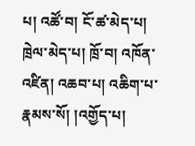པ། འཚོ་བ། ངོ་ཚ་མེད་པ། ཁྲེལ་མེད་པ། ཁྲོ་བ། འཁོན་འཛིན། འཆབ་པ། འཆིག་པ་རྣམས་སོ། །འགྱོད་པ།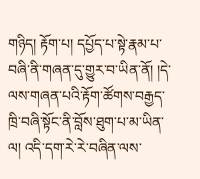གཉིད། རྟོག་པ། དཔྱོད་པ་སྟེ་རྣམ་པ་བཞི་ནི་གཞན་དུ་གྱུར་བ་ཡིན་ནོ། །དེ་ལས་གཞན་པའི་རྟོག་ཚོགས་བརྒྱད་ཁྲི་བཞི་སྟོང་ནི་བློས་ཐུག་པ་མ་ཡིན་ལ། འདི་དག་རེ་རེ་བཞིན་ལས་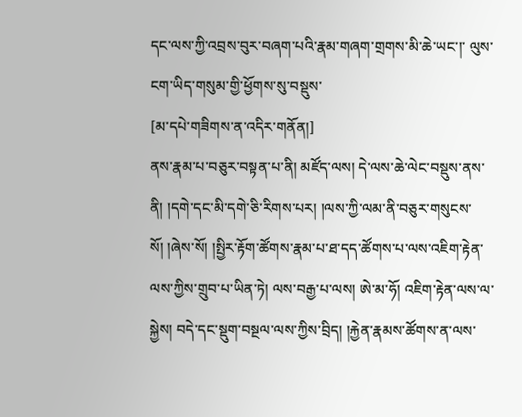དང་ལས་ཀྱི་འབྲས་བུར་བཞག་པའི་རྣམ་གཞག་གྲགས་མི་ཆེ་ཡང་།་ ལུས་ངག་ཡིད་གསུམ་གྱི་ཕྱོགས་སུ་བསྡུས་
[མ་དཔེ་གཟིགས་ན་འདིར་གནོན།]
ནས་རྣམ་པ་བཅུར་བསྟན་པ་ནི། མཛོད་ལས། དེ་ལས་ཆེ་ལེང་བསྡུས་ནས་ནི། །དགེ་དང་མི་དགེ་ཅི་རིགས་པར། །ལས་ཀྱི་ལམ་ནི་བཅུར་གསུངས་སོ། །ཞེས་སོ། །སྤྱིར་རྟོག་ཚོགས་རྣམ་པ་ཐ་དད་ཚོགས་པ་ལས་འཇིག་རྟེན་ལས་ཀྱིས་གྲུབ་པ་ཡིན་ཏེ། ལས་བརྒྱ་པ་ལས། ཨེ་མ་ཧོ། འཇིག་རྟེན་ལས་ལ་སྐྱེས། བདེ་དང་སྡུག་བསྔལ་ལས་ཀྱིས་བྲིད། །རྐྱེན་རྣམས་ཚོགས་ན་ལས་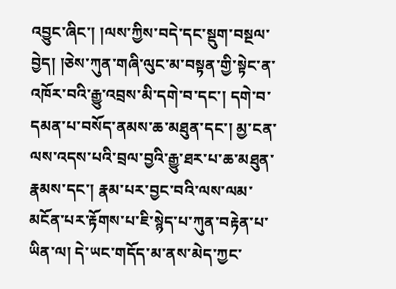འབྱུང་ཞིང་། །ལས་ཀྱིས་བདེ་དང་སྡུག་བསྔལ་བྱེད། །ཅེས་ཀུན་གཞི་ལུང་མ་བསྟན་གྱི་སྟེང་ན་འཁོར་བའི་རྒྱུ་འབྲས་མི་དགེ་བ་དང་། དགེ་བ་དམན་པ་བསོད་ནམས་ཆ་མཐུན་དང་། མྱ་ངན་ལས་འདས་པའི་བྲལ་བྱའི་རྒྱུ་ཐར་པ་ཆ་མཐུན་རྣམས་དང་། རྣམ་པར་བྱང་བའི་ལས་ལམ་མངོན་པར་རྟོགས་པ་ཇི་སྙེད་པ་ཀུན་བརྟེན་པ་ཡིན་ལ། དེ་ཡང་གདོད་མ་ནས་མེད་ཀྱང་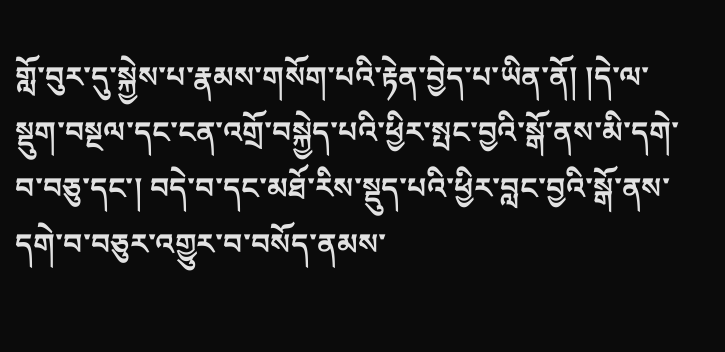གློ་བུར་དུ་སྐྱེས་པ་རྣམས་གསོག་པའི་རྟེན་བྱེད་པ་ཡིན་ནོ། །དེ་ལ་སྡུག་བསྔལ་དང་ངན་འགྲོ་བསྐྱེད་པའི་ཕྱིར་སྤང་བྱའི་སྒོ་ནས་མི་དགེ་བ་བཅུ་དང་། བདེ་བ་དང་མཐོ་རིས་སྡུད་པའི་ཕྱིར་བླང་བྱའི་སྒོ་ནས་དགེ་བ་བཅུར་འགྱུར་བ་བསོད་ནམས་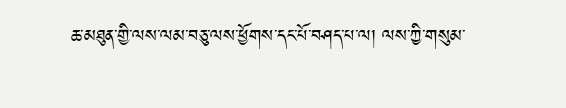ཆ་མཐུན་གྱི་ལས་ལམ་བཅུ་ལས་ཕྱོགས་དང་པོ་བཤད་པ་ལ། ལས་ཀྱི་གསུམ་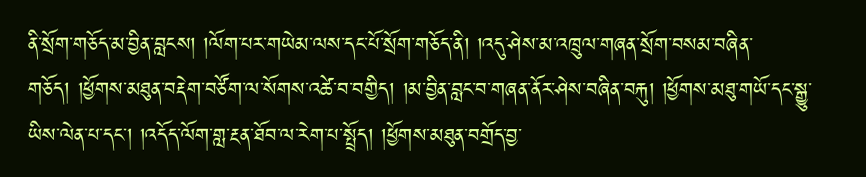ནི་སྲོག་གཅོད་མ་བྱིན་བླངས། །ལོག་པར་གཡེམ་ལས་དང་པོ་སྲོག་གཅོད་ནི། །འདུ་ཤེས་མ་འཁྲུལ་གཞན་སྲོག་བསམ་བཞིན་གཅོད། །ཕྱོགས་མཐུན་བརྡེག་བཙོག་ལ་སོགས་འཚེ་བ་བགྱིད། །མ་བྱིན་བླང་བ་གཞན་ནོར་ཤེས་བཞིན་བརྐུ། །ཕྱོགས་མཐུ་གཡོ་དང་སྒྱུ་ཡིས་ལེན་པ་དང་། །འདོད་ལོག་གླ་རྔན་ཐོབ་ལ་རེག་པ་སྤྲོད། །ཕྱོགས་མཐུན་བགྲོད་བྱ་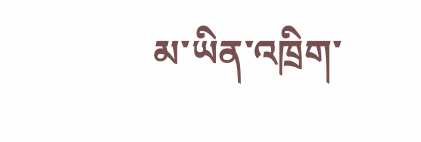མ་ཡིན་འཁྲིག་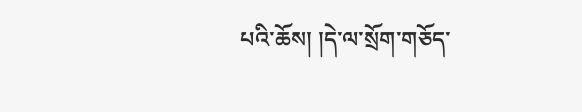པའི་ཆོས། །དེ་ལ་སྲོག་གཅོད་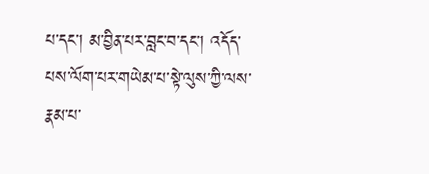པ་དང་། མ་བྱིན་པར་བླང་བ་དང་། འདོད་པས་ལོག་པར་གཡེམ་པ་སྟེ་ལུས་ཀྱི་ལས་རྣམ་པ་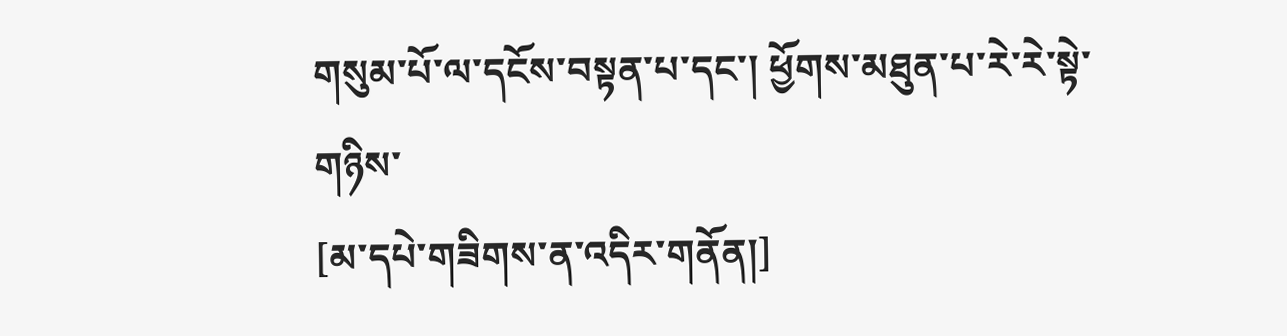གསུམ་པོ་ལ་དངོས་བསྟན་པ་དང་། ཕྱོགས་མཐུན་པ་རེ་རེ་སྟེ་གཉིས་
[མ་དཔེ་གཟིགས་ན་འདིར་གནོན།]